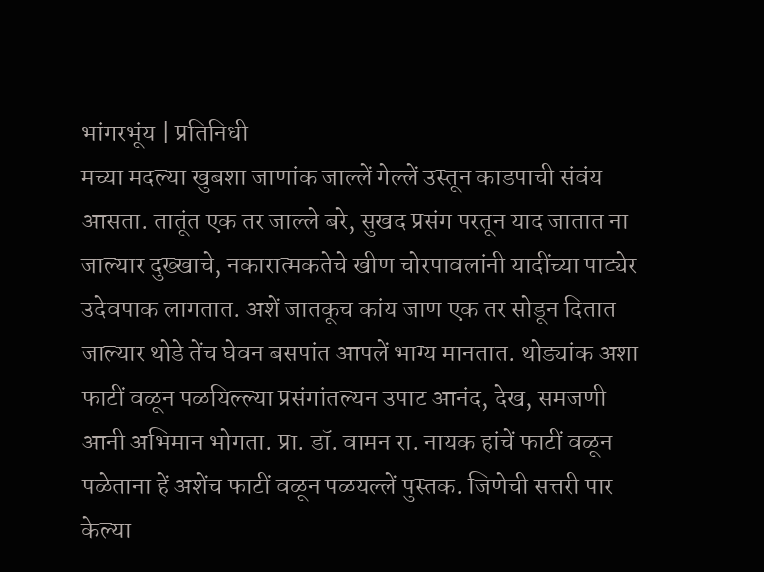भांगरभूंय | प्रतिनिधी
मच्या मदल्या खुबशा जाणांक जाल्लें गेल्लें उस्तून काडपाची संवंय आसता. तातूंत एक तर जाल्ले बरे, सुखद प्रसंग परतून याद जातात ना जाल्यार दुख्खाचे, नकारात्मकतेचे खीण चोरपावलांनी यादींच्या पाट्येर उदेवपाक लागतात. अशें जातकूच कांय जाण एक तर सोडून दितात जाल्यार थोडे तेंच घेवन बसपांत आपलें भाग्य मानतात. थोड्यांक अशा फाटीं वळून पळयिल्ल्या प्रसंगांतल्यन उपाट आनंद, देख, समजणी आनी अभिमान भोगता. प्रा. डॉ. वामन रा. नायक हांचें फाटीं वळून पळेताना हें अशेंच फाटीं वळून पळयल्लें पुस्तक. जिणेची सत्तरी पार केल्या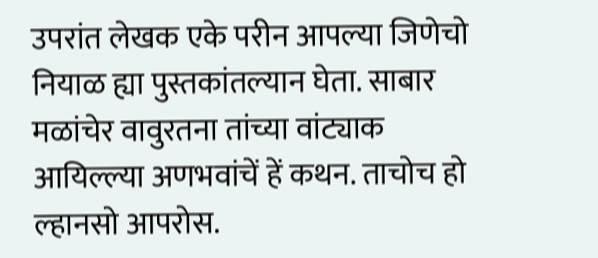उपरांत लेखक एके परीन आपल्या जिणेचो नियाळ ह्या पुस्तकांतल्यान घेता. साबार मळांचेर वावुरतना तांच्या वांट्याक आयिल्ल्या अणभवांचें हें कथन. ताचोच हो ल्हानसो आपरोस.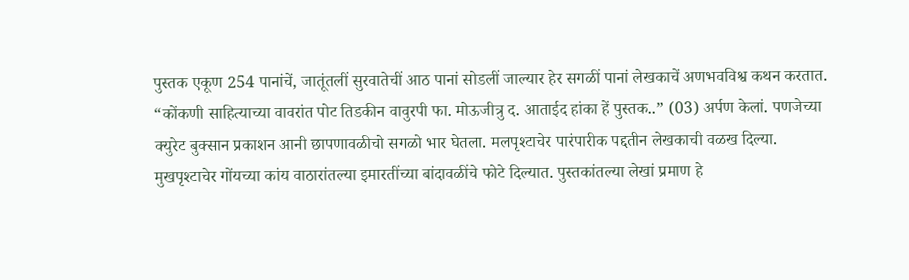पुस्तक एकूण 254 पानांचें, जातूंतलीं सुरवातेचीं आठ पानां सोडलीं जाल्यार हेर सगळीं पानां लेखकाचें अणभवविश्व कथन करतात. “कोंकणी साहित्याच्या वावरांत पोट तिडकीन वावुरपी फा. मोऊजीत्रु द. आताईद हांका हें पुस्तक..” (03) अर्पण केलां. पणजेच्या क्युरेट बुक्सान प्रकाशन आनी छापणावळीचो सगळो भार घेतला. मलपृश्टाचेर पारंपारीक पद्दतीन लेखकाची वळख दिल्या. मुखपृश्टाचेर गोंयच्या कांय वाठारांतल्या इमारतींच्या बांदावळींचे फोटे दिल्यात. पुस्तकांतल्या लेखां प्रमाण हे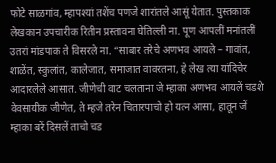फोटे साळगांव, म्हापश्यां तशेंच पणजे शारांतले आसूं येतात. पुस्तकाक लेखकान उपचारीक रितीन प्रस्तावना घेतिल्ली ना. पूण आपलीं मनांतलीं उतरां मांडपाक ते विसरले ना. “साबार तरेचे अणभव आयले – गावांत, शाळेंत, स्कुलांत, कालेजात, समाजात वावरतना, हे लेख त्या यांदिचेर आदारलेले आसात. जीणेची वाट चलताना जे म्हाका अणभव आयलें चडशे वेवसायीक जीणेत, ते म्हजे तरेन चितारपाचो हो यत्न आसा, हातून जें म्हाका बरें दिसलें ताचो चड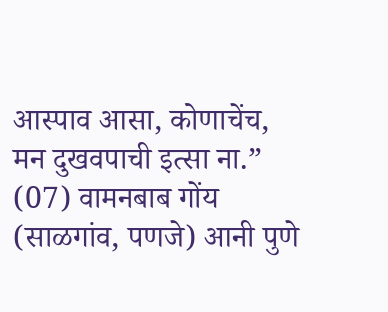आस्पाव आसा, कोणाचेंच, मन दुखवपाची इत्सा ना.” (07) वामनबाब गोंय (साळगांव, पणजे) आनी पुणे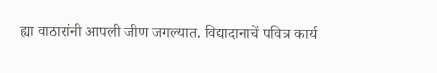ह्या वाठारांनी आपली जीण जगल्यात. विद्यादानाचें पवित्र कार्य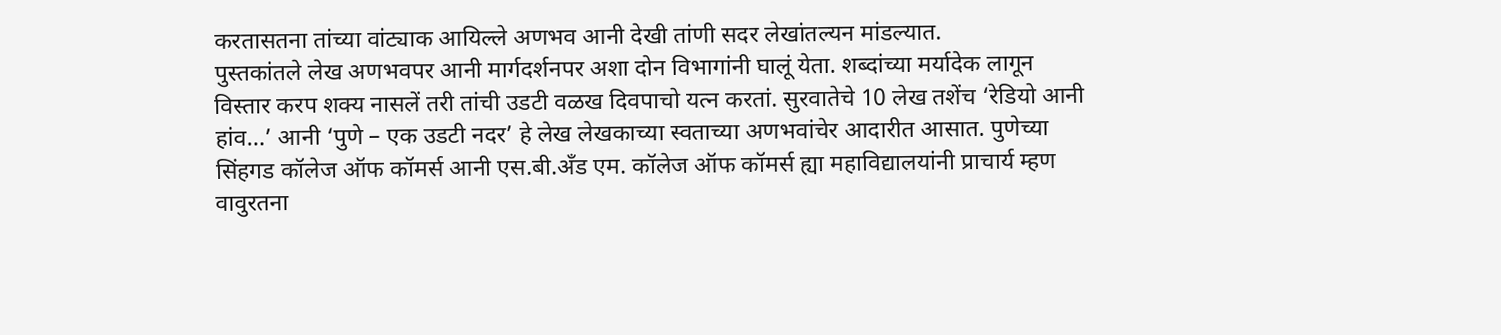करतासतना तांच्या वांट्याक आयिल्ले अणभव आनी देखी तांणी सदर लेखांतल्यन मांडल्यात.
पुस्तकांतले लेख अणभवपर आनी मार्गदर्शनपर अशा दोन विभागांनी घालूं येता. शब्दांच्या मर्यादेक लागून विस्तार करप शक्य नासलें तरी तांची उडटी वळख दिवपाचो यत्न करतां. सुरवातेचे 10 लेख तशेंच ‘रेडियो आनी हांव…’ आनी ‘पुणे – एक उडटी नदर’ हे लेख लेखकाच्या स्वताच्या अणभवांचेर आदारीत आसात. पुणेच्या सिंहगड कॉलेज ऑफ कॉमर्स आनी एस.बी.अँड एम. कॉलेज ऑफ कॉमर्स ह्या महाविद्यालयांनी प्राचार्य म्हण वावुरतना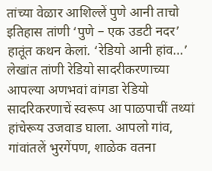तांच्या वेळार आशिल्लें पुणे आनी ताचो इतिहास तांणी ‘पुणे – एक उडटी नदर’ हातूंत कथन केलां. ‘रेडियो आनी हांव…’ लेखांत तांणी रेडियो सादरीकरणाच्या आपल्या अणभवां वांगडा रेडियो सादरिकरणाचें स्वरूप आ पाळपाचीं तथ्यां हांचेरूय उजवाड घाला. आपलो गांव, गांवांतलें भुरगेंपण, शाळेक वतना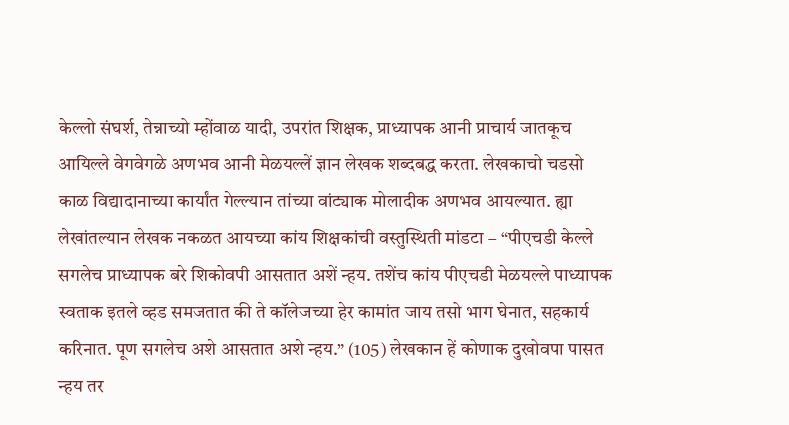केल्लो संघर्श, तेन्नाच्यो म्होंवाळ यादी, उपरांत शिक्षक, प्राध्यापक आनी प्राचार्य जातकूच आयिल्ले वेगवेगळे अणभव आनी मेळयल्लें ज्ञान लेखक शब्दबद्ध करता. लेखकाचो चडसो काळ विद्यादानाच्या कार्यांत गेल्ल्यान तांच्या वांट्याक मोलादीक अणभव आयल्यात. ह्या लेखांतल्यान लेखक नकळत आयच्या कांय शिक्षकांची वस्तुस्थिती मांडटा – “पीएचडी केल्ले सगलेच प्राध्यापक बरे शिकोवपी आसतात अशें न्हय. तशेंच कांय पीएचडी मेळयल्ले पाध्यापक स्वताक इतले व्हड समजतात की ते कॉलेजच्या हेर कामांत जाय तसो भाग घेनात, सहकार्य करिनात. पूण सगलेच अशे आसतात अशे न्हय.” (105) लेखकान हें कोणाक दुखोवपा पासत न्हय तर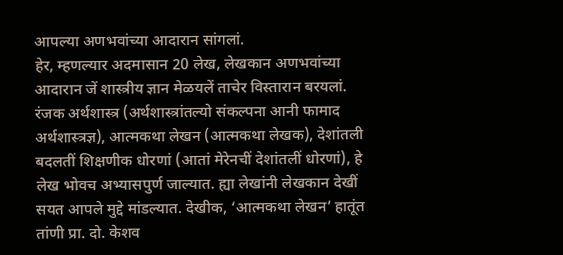आपल्या अणभवांच्या आदारान सांगलां.
हेर, म्हणल्यार अदमासान 20 लेख, लेखकान अणभवांच्या आदारान जें शास्त्रीय ज्ञान मेळयलें ताचेर विस्तारान बरयलां. रंजक अर्थशास्त्र (अर्थशास्त्रांतल्यो संकल्पना आनी फामाद अर्थशास्त्रज्ञ), आत्मकथा लेखन (आत्मकथा लेखक), देशांतली बदलतीं शिक्षणीक धोरणां (आतां मेरेनचीं देशांतलीं धोरणां), हे लेख भोवच अभ्यासपुर्ण जाल्यात. ह्या लेखांनी लेखकान देखीं सयत आपले मुद्दे मांडल्यात. देखीक, ‘आत्मकथा लेखन’ हातूंत तांणी प्रा. दो. केशव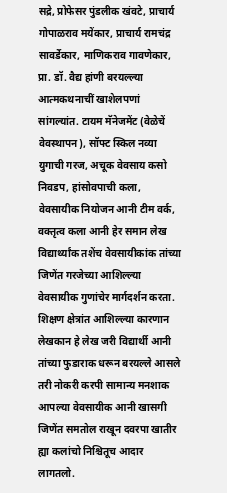सद्रे, प्रोफेसर पुंडलीक खंवटे, प्राचार्य गोपाळराव मयेंकार, प्राचार्य रामचंद्र सावर्डेकार, माणिकराव गावणेकार, प्रा. डॉ. वैद्य हांणी बरयल्ल्या आत्मकथनाचीं खाशेलपणां सांगल्यांत. टायम मॅनेजमेंट (वेळेचें वेवस्थापन), सॉफ्ट स्किल नव्या युगाची गरज, अचूक वेवसाय कसो निवडप, हांसोवपाची कला, वेवसायीक नियोजन आनी टीम वर्क, वक्तृत्व कला आनी हेर समान लेख विद्यार्थ्यांक तशेंच वेवसायीकांक तांच्या जिणेंत गरजेच्या आशिल्ल्या वेवसायीक गुणांचेर मार्गदर्शन करता. शिक्षण क्षेत्रांत आशिल्ल्या कारणान लेखकान हे लेख जरी विद्यार्थी आनी तांच्या फुडाराक धरून बरयल्ले आसले तरी नोकरी करपी सामान्य मनशाक आपल्या वेवसायीक आनी खासगी जिणेंत समतोल राखून दवरपा खातीर ह्या कलांचो निश्चितूच आदार लागतलो.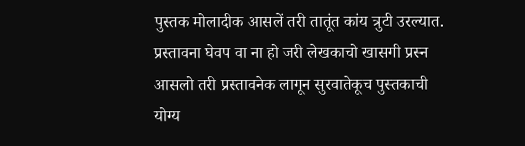पुस्तक मोलादीक आसलें तरी तातूंत कांय त्रुटी उरल्यात. प्रस्तावना घेवप वा ना हो जरी लेखकाचो खासगी प्रस्न आसलो तरी प्रस्तावनेक लागून सुरवातेकूच पुस्तकाची योग्य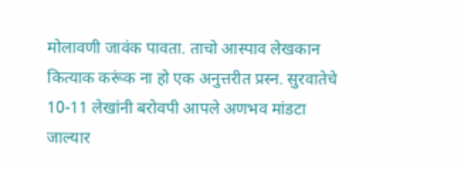मोलावणी जावंक पावता. ताचो आस्पाव लेखकान कित्याक करूंक ना हो एक अनुत्तरीत प्रस्न. सुरवातेचे 10-11 लेखांनी बरोवपी आपले अणभव मांडटा जाल्यार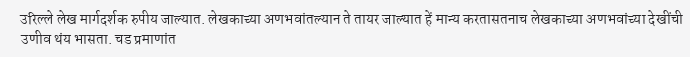उरिल्ले लेख मार्गदर्शक रुपीय जाल्यात. लेखकाच्या अणभवांतल्यान ते तायर जाल्यात हें मान्य करतासतनाच लेखकाच्या अणभवांच्या देखींची उणीव थंय भासता. चड प्रमाणांत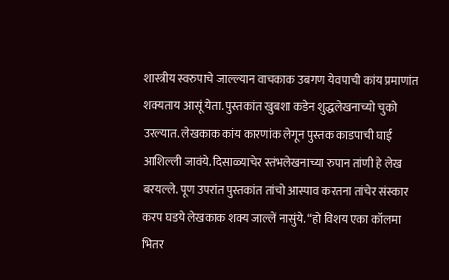शास्त्रीय स्वरुपाचे जाल्ल्यान वाचकाक उबगण येवपाची कांय प्रमाणांत शक्यताय आसूं येता. पुस्तकांत खुबशा कडेन शुद्धलेखनाच्यो चुको उरल्यात. लेखकाक कांय कारणांक लेगून पुस्तक काडपाची घाई आशिल्ली जावंये. दिसाळ्याचेर स्तंभलेखनाच्या रुपान तांणी हे लेख बरयल्ले. पूण उपरांत पुस्तकांत तांचो आस्पाव करतना तांचेर संस्कार करप घडये लेखकाक शक्य जाल्लें नासुंये. “हो विशय एका कॉलमा भितर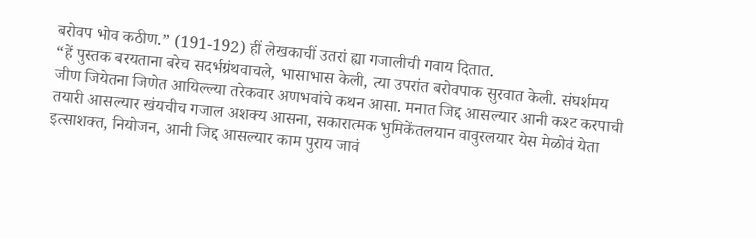बरोवप भोव कठीण.” (191-192) हीं लेखकाचीं उतरां ह्या गजालीची गवाय दितात.
“हें पुस्तक बरयताना बरेच सदर्भग्रंथवाचले, भासाभास केली, त्या उपरांत बरोवपाक सुरवात केली. संघर्शमय जीण जियेतना जिणेत आयिल्ल्या तरेकवार अणभवांचे कथन आसा. मनात जिद्द आसल्यार आनी कश्ट करपाची तयारी आसल्यार खंयचीच गजाल अशक्य आसना, सकारात्मक भुमिकेंतलयान वावुरलयार येस मेळोवं येता इत्साशक्त, नियोजन, आनी जिद्द आसल्यार काम पुराय जावं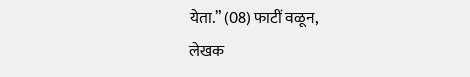येता.” (08) फाटीं वळून,
लेखक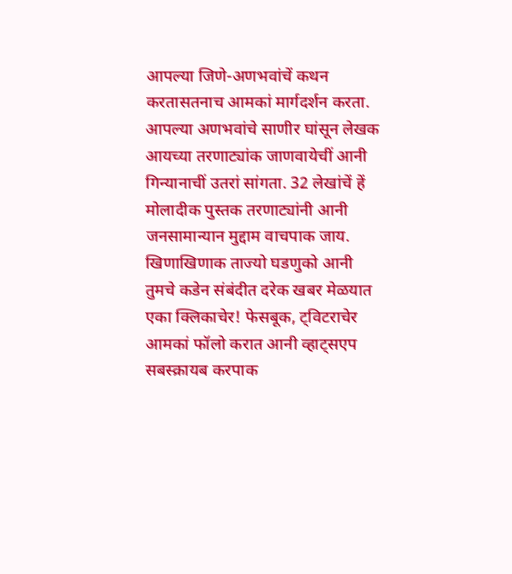आपल्या जिणे-अणभवांचें कथन करतासतनाच आमकां मार्गदर्शन करता. आपल्या अणभवांचे साणीर घांसून लेखक आयच्या तरणाट्यांक जाणवायेचीं आनी गिन्यानाचीं उतरां सांगता. 32 लेखांचें हें मोलादीक पुस्तक तरणाट्यांनी आनी जनसामान्यान मुद्दाम वाचपाक जाय.
खिणाखिणाक ताज्यो घडणुको आनी तुमचे कडेन संबंदीत दरेक खबर मेळयात एका क्लिकाचेर! फेसबूक, ट्विटराचेर आमकां फॉलो करात आनी व्हाट्सएप सबस्क्रायब करपाक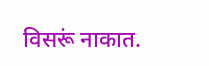विसरूं नाकात.